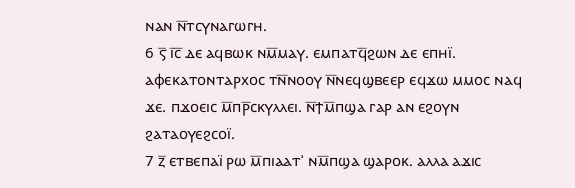ⲛⲁⲛ ⲛ̅ⲧⲥⲩⲛⲁⲅⲱⲅⲏ.
6 ⲋ̅ ⲓ̅ⲥ̅ ⲇⲉ ⲁϥⲃⲱⲕ ⲛⲙ̅ⲙⲁⲩ. ⲉⲙⲡⲁⲧϥ̅ϩⲱⲛ ⲇⲉ ⲉⲡⲏⲓ̈. ⲁⲫⲉⲕⲁⲧⲟⲛⲧⲁⲣⲭⲟⲥ ⲧⲛ̅ⲛⲟⲟⲩ ⲛ̅ⲛⲉϥϣⲃⲉⲉⲣ ⲉϥϫⲱ ⲙⲙⲟⲥ ⲛⲁϥ ϫⲉ. ⲡϫⲟⲉⲓⲥ ⲙ̅ⲡⲣ̅ⲥⲕⲩⲗⲗⲉⲓ. ⲛ̅ϯⲙ̅ⲡϣⲁ ⲅⲁⲣ ⲁⲛ ⲉϩⲟⲩⲛ ϩⲁⲧⲁⲟⲩⲉϩⲥⲟⲓ̈.
7 ⲍ̅ ⲉⲧⲃⲉⲡⲁⲓ̈ ⲣⲱ ⲙ̅ⲡⲓⲁⲁⲧʾ ⲛⲙ̅ⲡϣⲁ ϣⲁⲣⲟⲕ. ⲁⲗⲗⲁ ⲁϫⲓⲥ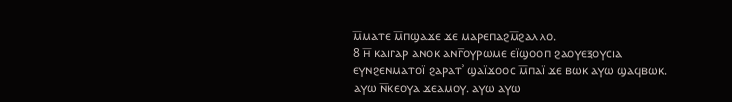ⲙ̅ⲙⲁⲧⲉ ⲙ̅ⲡϣⲁϫⲉ ϫⲉ ⲙⲁⲣⲉⲡⲁϩⲙ̅ϩⲁⲗ ⲗⲟ.
8 ⲏ̅ ⲕⲁⲓⲅⲁⲣ ⲁⲛⲟⲕ ⲁⲛⲅ̅ⲟⲩⲣⲱⲙⲉ ⲉⲓ̈ϣⲟⲟⲡ ϩⲁⲟⲩⲉⲝⲟⲩⲥⲓⲁ ⲉⲩⲛϩⲉⲛⲙⲁⲧⲟⲓ̈ ϩⲁⲣⲁⲧʾ ϣⲁⲓ̈ϫⲟⲟⲥ ⲙ̅ⲡⲁⲓ̈ ϫⲉ ⲃⲱⲕ ⲁⲩⲱ ϣⲁϥⲃⲱⲕ. ⲁⲩⲱ ⲛ̅ⲕⲉⲟⲩⲁ ϫⲉⲁⲙⲟⲩ. ⲁⲩⲱ ⲁⲩⲱ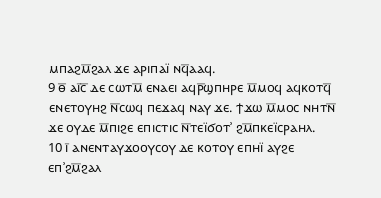ⲙⲡⲁϩⲙ̅ϩⲁⲗ ϫⲉ ⲁⲣⲓⲡⲁⲓ̈ ⲛϥ̅ⲁⲁϥ.
9 ⲑ̅ ⲁⲓ̅ⲥ̅ ⲇⲉ ⲥⲱⲧⲙ̅ ⲉⲛⲁⲉⲓ ⲁϥⲣ̅ϣⲡⲏⲣⲉ ⲙ̅ⲙⲟϥ ⲁϥⲕⲟⲧϥ̅ ⲉⲛⲉⲧⲟⲩⲏϩ ⲛ̅ⲥⲱϥ ⲡⲉϫⲁϥ ⲛⲁⲩ ϫⲉ. ϯϫⲱ ⲙ̅ⲙⲟⲥ ⲛⲏⲧⲛ̅ ϫⲉ ⲟⲩⲇⲉ ⲙ̅ⲡⲓϩⲉ ⲉⲡⲓⲥⲧⲓⲥ ⲛ̅ⲧⲉⲓ̈ϭⲟⲧʾ ϩⲙ̅ⲡⲕⲉⲓ̈ⲥⲣⲁⲏⲗ.
10 ⲓ̅ ⲁⲛⲉⲛⲧⲁⲩϫⲟⲟⲩⲥⲟⲩ ⲇⲉ ⲕⲟⲧⲟⲩ ⲉⲡⲏⲓ̈ ⲁⲩϩⲉ ⲉⲡʾϩⲙ̅ϩⲁⲗ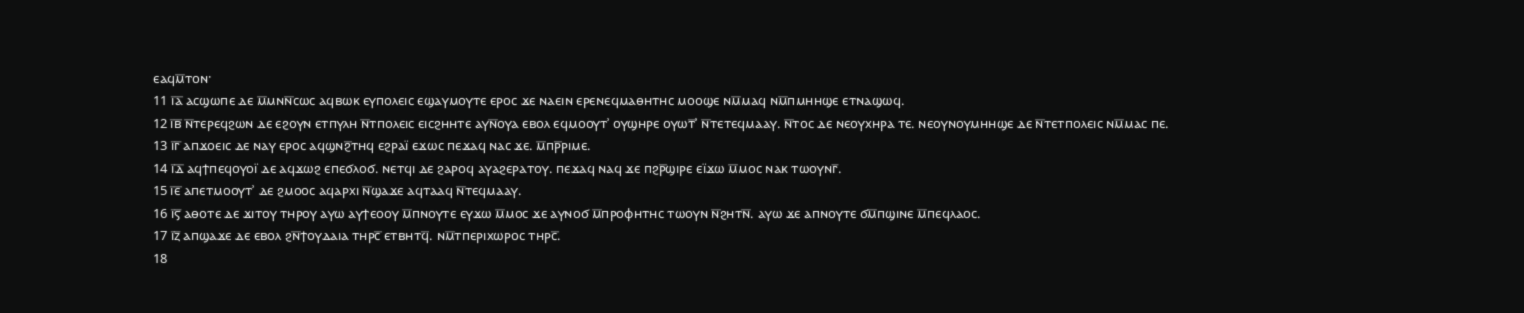ⲉⲁϥⲙ̅ⲧⲟⲛ·
11 ⲓ̅ⲁ̅ ⲁⲥϣⲱⲡⲉ ⲇⲉ ⲙ̅ⲙⲛⲛ̅ⲥⲱⲥ ⲁϥⲃⲱⲕ ⲉⲩⲡⲟⲗⲉⲓⲥ ⲉϣⲁⲩⲙⲟⲩⲧⲉ ⲉⲣⲟⲥ ϫⲉ ⲛⲁⲉⲓⲛ ⲉⲣⲉⲛⲉϥⲙⲁⲑⲏⲧⲏⲥ ⲙⲟⲟϣⲉ ⲛⲙ̅ⲙⲁϥ ⲛⲙ̅ⲡⲙⲏⲏϣⲉ ⲉⲧⲛⲁϣⲱϥ.
12 ⲓ̅ⲃ̅ ⲛ̅ⲧⲉⲣⲉϥϩⲱⲛ ⲇⲉ ⲉϩⲟⲩⲛ ⲉⲧⲡⲩⲗⲏ ⲛ̅ⲧⲡⲟⲗⲉⲓⲥ ⲉⲓⲥϩⲏⲏⲧⲉ ⲁⲩⲛ̅ⲟⲩⲁ ⲉⲃⲟⲗ ⲉϥⲙⲟⲟⲩⲧʾ ⲟⲩϣⲏⲣⲉ ⲟⲩⲱⲧ̅ʾ ⲛ̅ⲧⲉⲧⲉϥⲙⲁⲁⲩ. ⲛ̅ⲧⲟⲥ ⲇⲉ ⲛⲉⲟⲩⲭⲏⲣⲁ ⲧⲉ. ⲛⲉⲟⲩⲛⲟⲩⲙⲏⲏϣⲉ ⲇⲉ ⲛ̅ⲧⲉⲧⲡⲟⲗⲉⲓⲥ ⲛⲙ̅ⲙⲁⲥ ⲡⲉ.
13 ⲓ̅ⲅ̅ ⲁⲡϫⲟⲉⲓⲥ ⲇⲉ ⲛⲁⲩ ⲉⲣⲟⲥ ⲁϥϣⲛϩ̅ⲧⲏϥ ⲉϩⲣⲁⲓ̈ ⲉϫⲱⲥ ⲡⲉϫⲁϥ ⲛⲁⲥ ϫⲉ. ⲙ̅ⲡⲣ̅ⲣⲓⲙⲉ.
14 ⲓ̅ⲇ̅ ⲁϥϯⲡⲉϥⲟⲩⲟⲓ̈ ⲇⲉ ⲁϥϫⲱϩ ⲉⲡⲉϭⲗⲟϭ. ⲛⲉⲧϥⲓ ⲇⲉ ϩⲁⲣⲟϥ ⲁⲩⲁϩⲉⲣⲁⲧⲟⲩ. ⲡⲉϫⲁϥ ⲛⲁϥ ϫⲉ ⲡϩⲣ̅ϣⲓⲣⲉ ⲉⲓ̈ϫⲱ ⲙ̅ⲙⲟⲥ ⲛⲁⲕ ⲧⲱⲟⲩⲛⲅ̅.
15 ⲓ̅ⲉ̅ ⲁⲡⲉⲧⲙⲟⲟⲩⲧʾ ⲇⲉ ϩⲙⲟⲟⲥ ⲁϥⲁⲣⲭⲓ ⲛ̅ϣⲁϫⲉ ⲁϥⲧⲁⲁϥ ⲛ̅ⲧⲉϥⲙⲁⲁⲩ.
16 ⲓ̅ⲋ̅ ⲁⲑⲟⲧⲉ ⲇⲉ ϫⲓⲧⲟⲩ ⲧⲏⲣⲟⲩ ⲁⲩⲱ ⲁⲩϯⲉⲟⲟⲩ ⲙ̅ⲡⲛⲟⲩⲧⲉ ⲉⲩϫⲱ ⲙ̅ⲙⲟⲥ ϫⲉ ⲁⲩⲛⲟϭ ⲙ̅ⲡⲣⲟⲫⲏⲧⲏⲥ ⲧⲱⲟⲩⲛ ⲛ̅ϩⲏⲧⲛ̅. ⲁⲩⲱ ϫⲉ ⲁⲡⲛⲟⲩⲧⲉ ϭⲙ̅ⲡϣⲓⲛⲉ ⲙ̅ⲡⲉϥⲗⲁⲟⲥ.
17 ⲓ̅ⲍ̅ ⲁⲡϣⲁϫⲉ ⲇⲉ ⲉⲃⲟⲗ ϩⲛ̅ϯⲟⲩⲇⲁⲓⲁ ⲧⲏⲣⲥ̅ ⲉⲧⲃⲏⲧϥ̅. ⲛⲙ̅ⲧⲡⲉⲣⲓⲭⲱⲣⲟⲥ ⲧⲏⲣⲥ̅.
18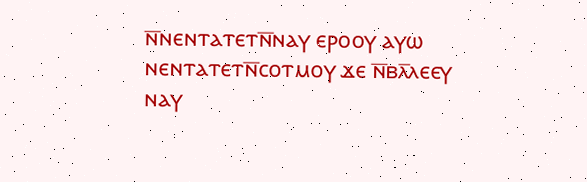ⲛ̅ⲛⲉⲛⲧⲁⲧⲉⲧⲛ̅ⲛⲁⲩ ⲉⲣⲟⲟⲩ ⲁⲩⲱ ⲛⲉⲛⲧⲁⲧⲉⲧⲛ̅ⲥⲟⲧⲙⲟⲩ ϫⲉ ⲛ̅ⲃⲗ̅ⲗⲉⲉⲩ ⲛⲁⲩ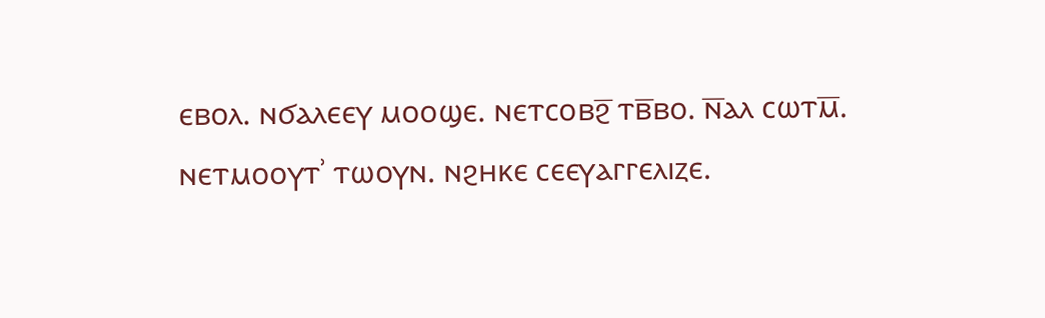ⲉⲃⲟⲗ. ⲛϭⲁⲗⲉⲉⲩ ⲙⲟⲟϣⲉ. ⲛⲉⲧⲥⲟⲃϩ̅ ⲧⲃ̅ⲃⲟ. ⲛ̅ⲁⲗ ⲥⲱⲧⲙ̅. ⲛⲉⲧⲙⲟⲟⲩⲧʾ ⲧⲱⲟⲩⲛ. ⲛϩⲏⲕⲉ ⲥⲉⲉⲩⲁⲅⲅⲉⲗⲓⲍⲉ.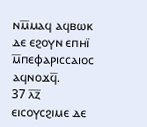ⲛⲙ̅ⲙⲁϥ ⲁϥⲃⲱⲕ ⲇⲉ ⲉϩⲟⲩⲛ ⲉⲡⲏⲓ̈ ⲙ̅ⲡⲉⲫⲁⲣⲓⲥⲥⲁⲓⲟⲥ ⲁϥⲛⲟϫϥ̅.
37 ⲗ̅ⲍ̅ ⲉⲓⲥⲟⲩⲥϩⲓⲙⲉ ⲇⲉ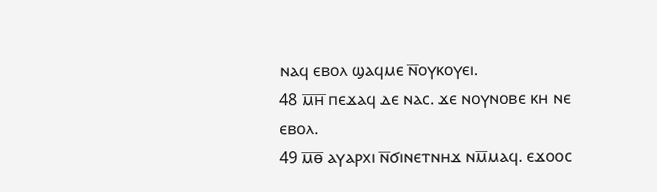ⲛⲁϥ ⲉⲃⲟⲗ ϣⲁϥⲙⲉ ⲛ̅ⲟⲩⲕⲟⲩⲉⲓ.
48 ⲙ̅ⲏ̅ ⲡⲉϫⲁϥ ⲇⲉ ⲛⲁⲥ. ϫⲉ ⲛⲟⲩⲛⲟⲃⲉ ⲕⲏ ⲛⲉ ⲉⲃⲟⲗ.
49 ⲙ̅ⲑ̅ ⲁⲩⲁⲣⲭⲓ ⲛ̅ϭⲓⲛⲉⲧⲛⲏϫ ⲛⲙ̅ⲙⲁϥ. ⲉϫⲟⲟⲥ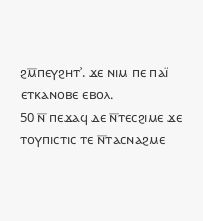ϩⲙ̅ⲡⲉⲩϩⲏⲧʾ. ϫⲉ ⲛⲓⲙ ⲡⲉ ⲡⲁⲓ̈ ⲉⲧⲕⲁⲛⲟⲃⲉ ⲉⲃⲟⲗ.
50 ⲛ̅ ⲡⲉϫⲁϥ ⲇⲉ ⲛ̅ⲧⲉⲥϩⲓⲙⲉ ϫⲉ ⲧⲟⲩⲡⲓⲥⲧⲓⲥ ⲧⲉ ⲛ̅ⲧⲁⲥⲛⲁϩⲙⲉ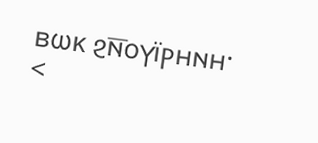ⲃⲱⲕ ϩⲛ̅ⲟⲩⲓ̈ⲣⲏⲛⲏ·
<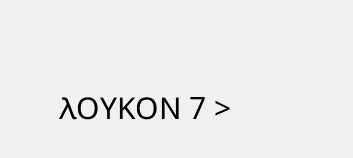ⲖⲞⲨⲔⲞⲚ 7 >